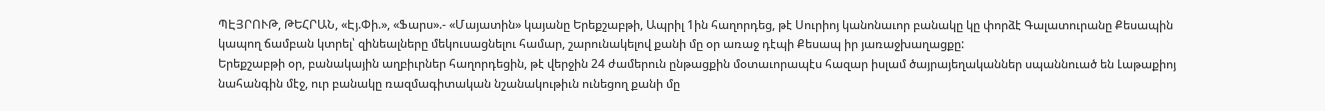ՊԷՅՐՈՒԹ, ԹԵՀՐԱՆ, «Էյ.Փի.», «Ֆարս».- «Մայատին» կայանը Երեքշաբթի, Ապրիլ 1ին հաղորդեց, թէ Սուրիոյ կանոնաւոր բանակը կը փորձէ Գալատուրանը Քեսապին կապող ճամբան կտրել՝ զինեալները մեկուսացնելու համար, շարունակելով քանի մը օր առաջ դէպի Քեսապ իր յառաջխաղացքը:
Երեքշաբթի օր, բանակային աղբիւրներ հաղորդեցին, թէ վերջին 24 ժամերուն ընթացքին մօտաւորապէս հազար իսլամ ծայրայեղականներ սպաննուած են Լաթաքիոյ նահանգին մէջ, ուր բանակը ռազմագիտական նշանակութիւն ունեցող քանի մը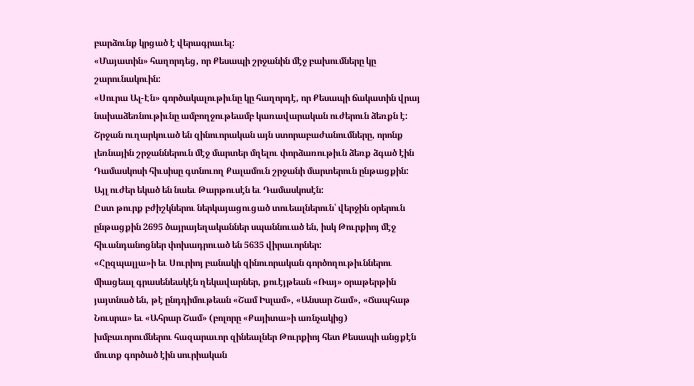բարձունք կրցած է վերագրաւել:
«Մայատին» հաղորդեց, որ Քեսապի շրջանին մէջ բախումները կը շարունակուին:
«Սուրա Ալ-Էն» գործակալութիւնը կը հաղորդէ, որ Քեսապի ճակատին վրայ նախաձեռնութիւնը ամբողջութեամբ կառավարական ուժերուն ձեռքն է: Շրջան ուղարկուած են զինուորական այն ստորաբաժանումները, որոնք լեռնային շրջաններուն մէջ մարտեր մղելու փորձառութիւն ձեռք ձգած էին Դամասկոսի հիւսիսը գտնուող Քալամուն շրջանի մարտերուն ընթացքին: Այլ ուժեր եկած են նաեւ Թարթուսէն եւ Դամասկոսէն:
Ըստ թուրք բժիշկներու ներկայացուցած տուեալներուն՝ վերջին օրերուն ընթացքին 2695 ծայրայեղականներ սպաննուած են, իսկ Թուրքիոյ մէջ հիւանդանոցներ փոխադրուած են 5635 վիրաւորներ:
«Հըզպալլա»ի եւ Սուրիոյ բանակի զինուորական գործողութիւններու միացեալ գրասենեակէն ղեկավարներ, քուէյթեան «Ռայ» օրաթերթին յայտնած են, թէ ընդդիմութեան «Շամ Իսլամ», «Անսար Շամ», «Ճապհաթ Նուսրա» եւ «Ահրար Շամ» (բոլորը «Քայիտա»ի առնչակից) խմբաւորումներու հազարաւոր զինեալներ Թուրքիոյ հետ Քեսապի անցքէն մուտք գործած էին սուրիական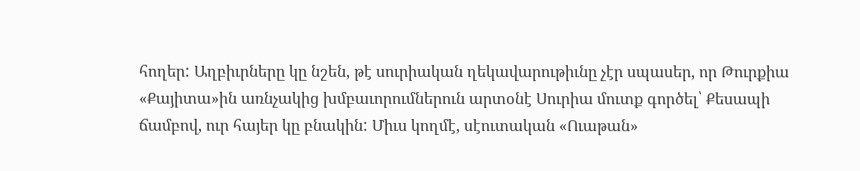հողեր: Աղբիւրները կը նշեն, թէ սուրիական ղեկավարութիւնը չէր սպասեր, որ Թուրքիա «Քայիտա»ին առնչակից խմբաւորումներուն արտօնէ Սուրիա մուտք գործել՝ Քեսապի ճամբով, ուր հայեր կը բնակին: Միւս կողմէ, սէուտական «Ուաթան»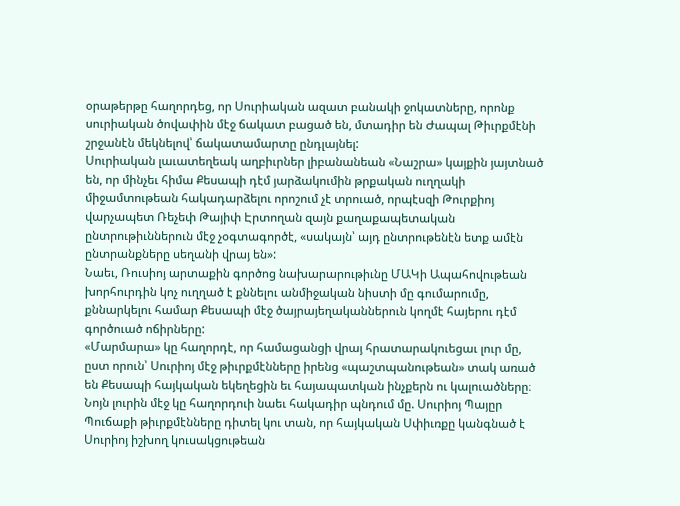օրաթերթը հաղորդեց, որ Սուրիական ազատ բանակի ջոկատները, որոնք սուրիական ծովափին մէջ ճակատ բացած են, մտադիր են Ժապալ Թիւրքմէնի շրջանէն մեկնելով՝ ճակատամարտը ընդլայնել:
Սուրիական լաւատեղեակ աղբիւրներ լիբանանեան «Նաշրա» կայքին յայտնած են, որ մինչեւ հիմա Քեսապի դէմ յարձակումին թրքական ուղղակի միջամտութեան հակադարձելու որոշում չէ տրուած, որպէսզի Թուրքիոյ վարչապետ Ռեչեփ Թայիփ Էրտողան զայն քաղաքապետական ընտրութիւններուն մէջ չօգտագործէ, «սակայն՝ այդ ընտրութենէն ետք ամէն ընտրանքները սեղանի վրայ են»:
Նաեւ, Ռուսիոյ արտաքին գործոց նախարարութիւնը ՄԱԿի Ապահովութեան խորհուրդին կոչ ուղղած է քննելու անմիջական նիստի մը գումարումը, քննարկելու համար Քեսապի մէջ ծայրայեղականներուն կողմէ հայերու դէմ գործուած ոճիրները:
«Մարմարա» կը հաղորդէ, որ համացանցի վրայ հրատարակուեցաւ լուր մը, ըստ որուն՝ Սուրիոյ մէջ թիւրքմէնները իրենց «պաշտպանութեան» տակ առած են Քեսապի հայկական եկեղեցին եւ հայապատկան ինչքերն ու կալուածները։ Նոյն լուրին մէջ կը հաղորդուի նաեւ հակադիր պնդում մը. Սուրիոյ Պայըր Պուճաքի թիւրքմէնները դիտել կու տան, որ հայկական Սփիւռքը կանգնած է Սուրիոյ իշխող կուսակցութեան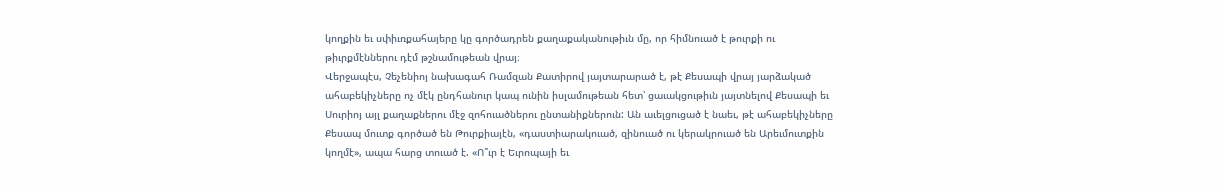կողքին եւ սփիւռքահայերը կը գործադրեն քաղաքականութիւն մը, որ հիմնուած է թուրքի ու թիւրքմէններու դէմ թշնամութեան վրայ։
Վերջապէս, Չեչենիոյ նախագահ Ռամզան Քատիրով յայտարարած է, թէ Քեսապի վրայ յարձակած ահաբեկիչները ոչ մէկ ընդհանուր կապ ունին իսլամութեան հետ՝ ցաւակցութիւն յայտնելով Քեսապի եւ Սուրիոյ այլ քաղաքներու մէջ զոհուածներու ընտանիքներուն: Ան աւելցուցած է նաեւ, թէ ահաբեկիչները Քեսապ մուտք գործած են Թուրքիայէն, «դաստիարակուած, զինուած ու կերակրուած են Արեւմուտքին կողմէ», ապա հարց տուած է. «Ո՞ւր է Եւրոպայի եւ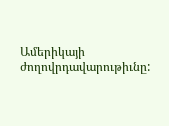Ամերիկայի ժողովրդավարութիւնը: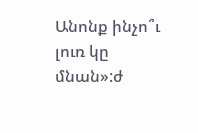Անոնք ինչո՞ւ լուռ կը մնան»:ժ